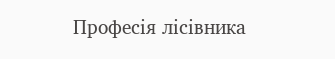Професія лісівника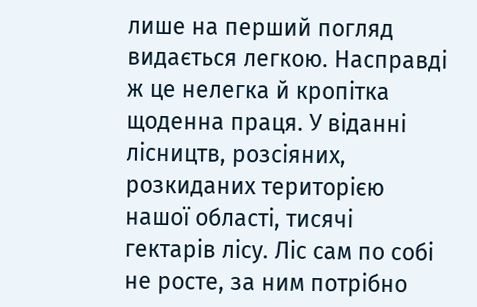лише на перший погляд видається легкою. Насправді ж це нелегка й кропітка щоденна праця. У віданні лісництв, розсіяних, розкиданих територією нашої області, тисячі гектарів лісу. Ліс сам по собі не росте, за ним потрібно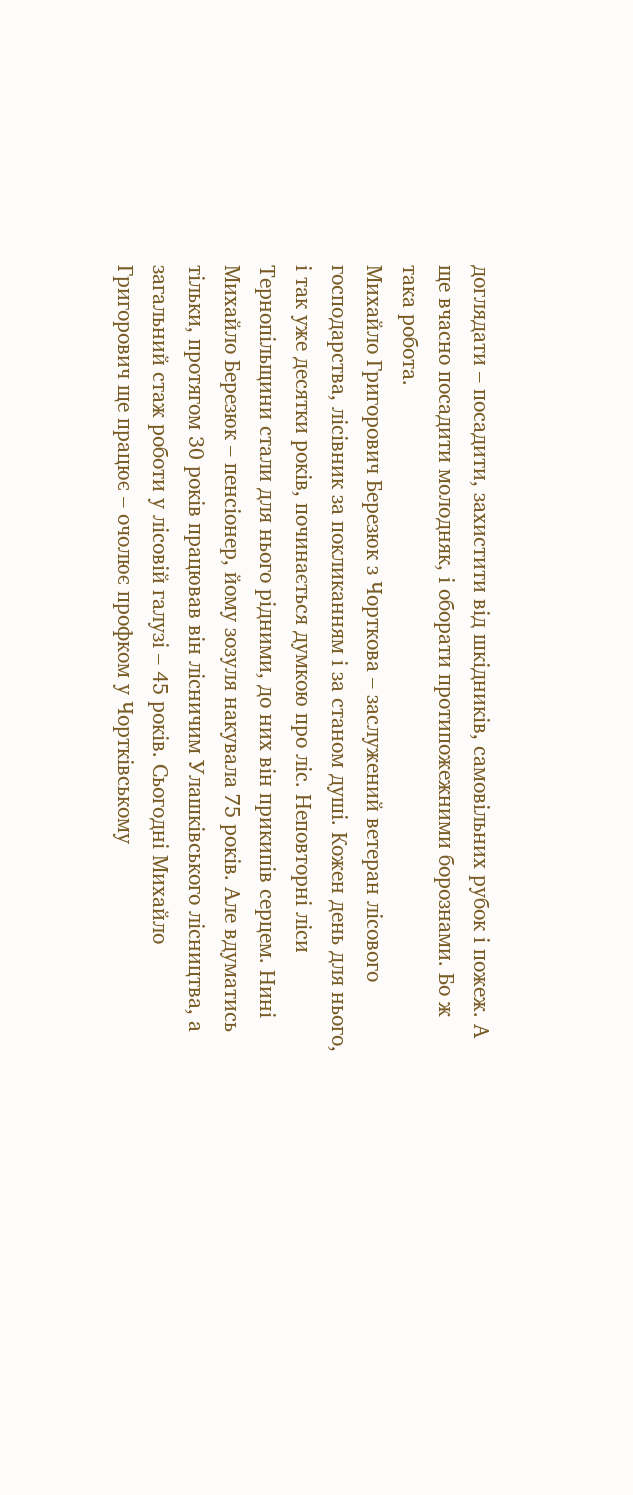доглядати – посадити, захистити від шкідників, самовільних рубок і пожеж. А ще вчасно посадити молодняк, і оборати протипожежними борознами. Бо ж така робота.
Михайло Григорович Березюк з Чорткова – заслужений ветеран лісового господарства, лісівник за покликанням і за станом душі. Кожен день для нього, і так уже десятки років, починається думкою про ліс. Неповторні ліси Тернопільщини стали для нього рідними, до них він прикипів серцем. Нині Михайло Березюк – пенсіонер, йому зозуля накувала 75 років. Але вдуматись тільки, протягом 30 років працював він лісничим Улашківського лісництва, а загальний стаж роботи у лісовій галузі – 45 років. Сьогодні Михайло Григорович ще працює – очолює профком у Чортківському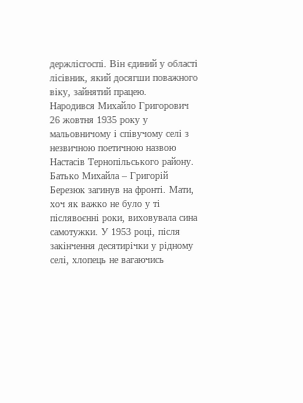держлісгоспі. Він єдиний у області лісівник, який досягши поважного віку, зайнятий працею.
Народився Михайло Григорович 26 жовтня 1935 року у мальовничому і співучому селі з незвичною поетичною назвою Настасів Тернопільського району. Батько Михайла – Григорій Березюк загинув на фронті. Мати, хоч як важко не було у ті післявоєнні роки, виховувала сина самотужки. У 1953 році, після закінчення десятирічки у рідному селі, хлопець не вагаючись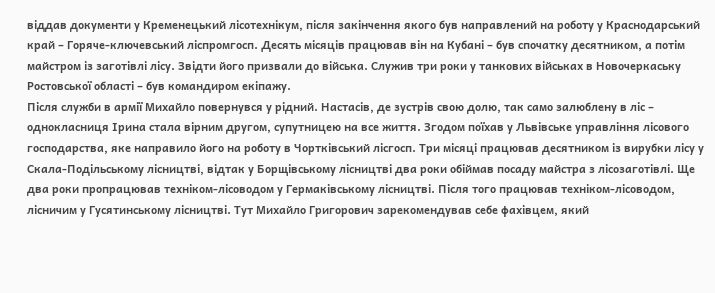віддав документи у Кременецький лісотехнікум, після закінчення якого був направлений на роботу у Краснодарський край – Горяче-ключевський ліспромгосп. Десять місяців працював він на Кубані – був спочатку десятником, а потім майстром із заготівлі лісу. Звідти його призвали до війська. Служив три роки у танкових військах в Новочеркаську Ростовської області – був командиром екіпажу.
Після служби в армії Михайло повернувся у рідний. Настасів, де зустрів свою долю, так само залюблену в ліс – однокласниця Ірина стала вірним другом, супутницею на все життя. Згодом поїхав у Львівське управління лісового господарства, яке направило його на роботу в Чортківський лісгосп. Три місяці працював десятником із вирубки лісу у Скала-Подільському лісництві, відтак у Борщівському лісництві два роки обіймав посаду майстра з лісозаготівлі. Ще два роки пропрацював техніком-лісоводом у Гермаківському лісництві. Після того працював техніком-лісоводом, лісничим у Гусятинському лісництві. Тут Михайло Григорович зарекомендував себе фахівцем, який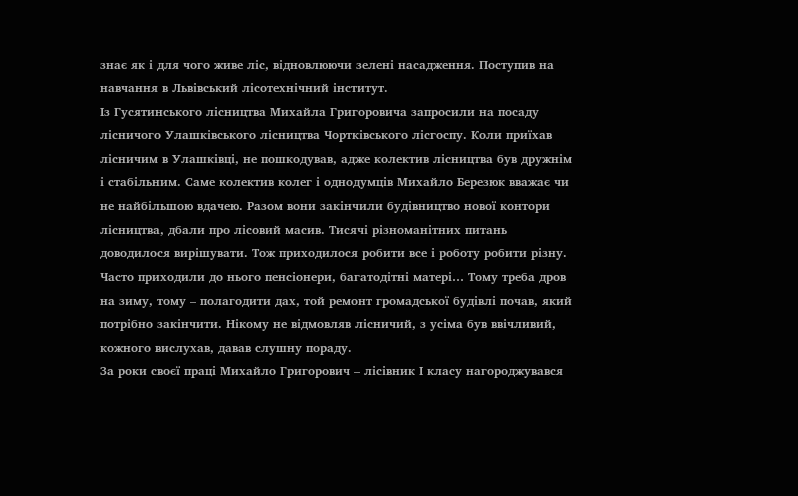знає як і для чого живе ліс, відновлюючи зелені насадження. Поступив на навчання в Львівський лісотехнічний інститут.
Із Гусятинського лісництва Михайла Григоровича запросили на посаду лісничого Улашківського лісництва Чортківського лісгоспу. Коли приїхав лісничим в Улашківці, не пошкодував, адже колектив лісництва був дружнім і стабільним. Саме колектив колег і однодумців Михайло Березюк вважає чи не найбільшою вдачею. Разом вони закінчили будівництво нової контори лісництва, дбали про лісовий масив. Тисячі різноманітних питань доводилося вирішувати. Тож приходилося робити все і роботу робити різну. Часто приходили до нього пенсіонери, багатодітні матері… Тому треба дров на зиму, тому – полагодити дах, той ремонт громадської будівлі почав, який потрібно закінчити. Нікому не відмовляв лісничий, з усіма був ввічливий, кожного вислухав, давав слушну пораду.
За роки своєї праці Михайло Григорович – лісівник І класу нагороджувався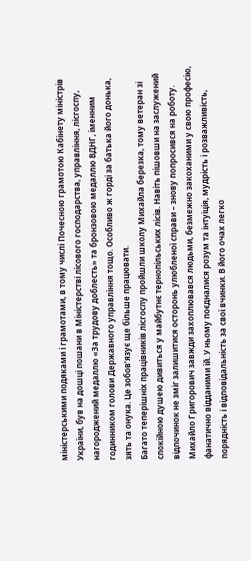міністерськими подяками і грамотами, в тому числі Почесною грамотою Кабінету міністрів України, був на дошці пошани в Міністерстві лісового господарства, управління, лісгоспу, нагороджений медаллю «За трудову доблесть» та бронзовою медаллю ВДНГ, іменним годинником голови Державного управління тощо. Особливо ж горді за батька його донька, зять та онука. Це зобов’язує ще більше працювати.
Багато теперішніх працівників лісгоспу пройшли школу Михайла березка, тому ветеран зі спокійною душею дивиться у майбутнє тернопільських лісів. Навіть пішовши на заслужений відпочинок не зміг залишитися осторонь улюбленої справи – знову попросився на роботу.
Михайло Григорович завжди захоплювався людьми, безмежно закоханими у свою професію, фанатично відданими їй. У ньому поєдналися розум та інтуїція, мудрість і розважливість, порядність і відповідальність за свої вчинки. В його очах легко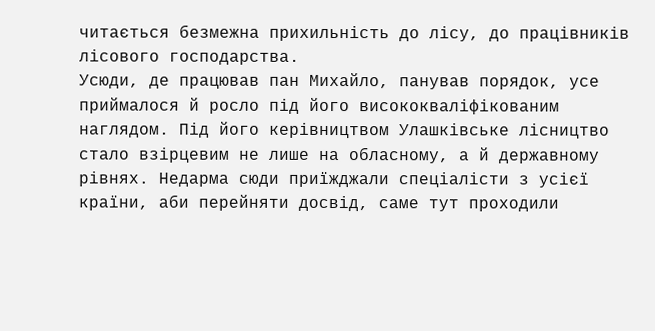читається безмежна прихильність до лісу, до працівників лісового господарства.
Усюди, де працював пан Михайло, панував порядок, усе приймалося й росло під його висококваліфікованим наглядом. Під його керівництвом Улашківське лісництво стало взірцевим не лише на обласному, а й державному рівнях. Недарма сюди приїжджали спеціалісти з усієї країни, аби перейняти досвід, саме тут проходили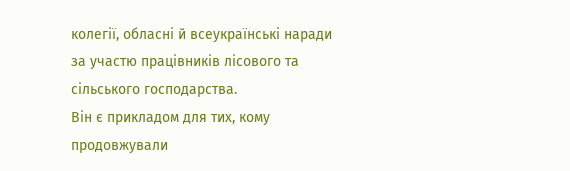колегії, обласні й всеукраїнські наради за участю працівників лісового та сільського господарства.
Він є прикладом для тих, кому продовжували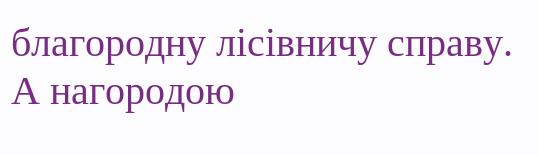благородну лісівничу справу. А нагородою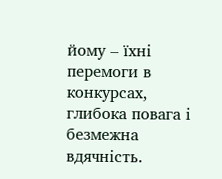йому – їхні перемоги в конкурсах, глибока повага і безмежна вдячність.